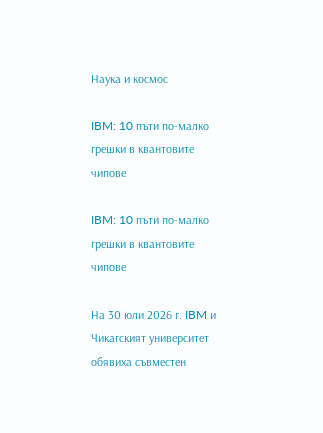Наука и космос

IBM: 10 пъти по-малко грешки в квантовите чипове

IBM: 10 пъти по-малко грешки в квантовите чипове

На 30 юли 2026 г. IBM и Чикагският университет обявиха съвместен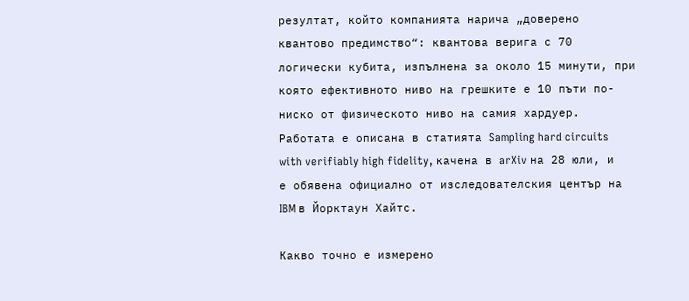резултат, който компанията нарича „доверено квантово предимство“: квантова верига с 70 логически кубита, изпълнена за около 15 минути, при която ефективното ниво на грешките е 10 пъти по-ниско от физическото ниво на самия хардуер. Работата е описана в статията Sampling hard circuits with verifiably high fidelity, качена в arXiv на 28 юли, и е обявена официално от изследователския център на IBM в Йорктаун Хайтс.

Какво точно е измерено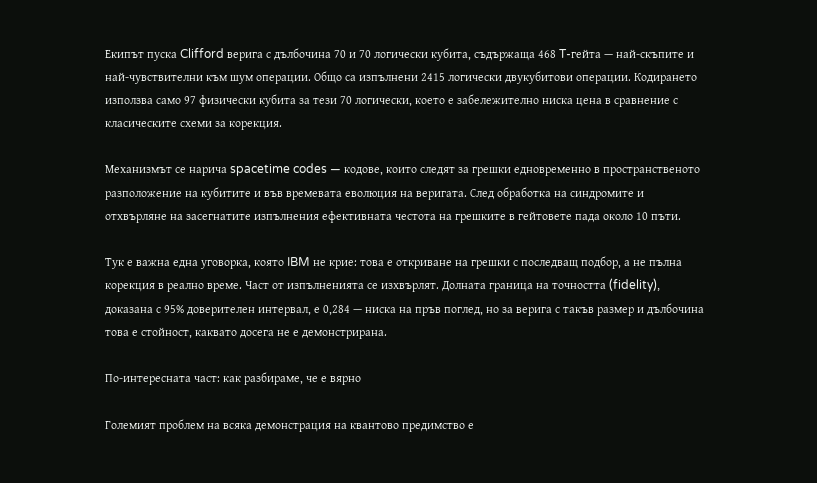Екипът пуска Clifford верига с дълбочина 70 и 70 логически кубита, съдържаща 468 T-гейта — най-скъпите и най-чувствителни към шум операции. Общо са изпълнени 2415 логически двукубитови операции. Кодирането използва само 97 физически кубита за тези 70 логически, което е забележително ниска цена в сравнение с класическите схеми за корекция.

Механизмът се нарича spacetime codes — кодове, които следят за грешки едновременно в пространственото разположение на кубитите и във времевата еволюция на веригата. След обработка на синдромите и отхвърляне на засегнатите изпълнения ефективната честота на грешките в гейтовете пада около 10 пъти.

Тук е важна една уговорка, която IBM не крие: това е откриване на грешки с последващ подбор, а не пълна корекция в реално време. Част от изпълненията се изхвърлят. Долната граница на точността (fidelity), доказана с 95% доверителен интервал, е 0,284 — ниска на пръв поглед, но за верига с такъв размер и дълбочина това е стойност, каквато досега не е демонстрирана.

По-интересната част: как разбираме, че е вярно

Големият проблем на всяка демонстрация на квантово предимство е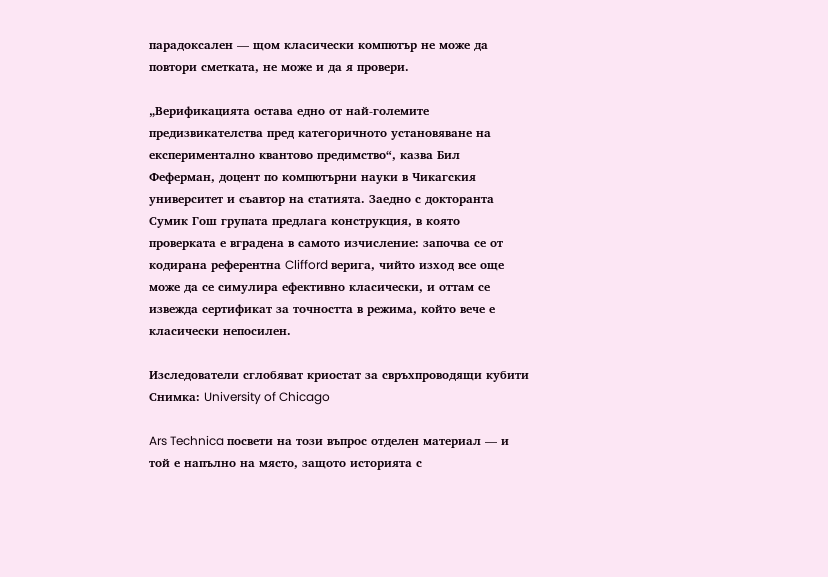парадоксален — щом класически компютър не може да повтори сметката, не може и да я провери.

„Верификацията остава едно от най-големите предизвикателства пред категоричното установяване на експериментално квантово предимство“, казва Бил Феферман, доцент по компютърни науки в Чикагския университет и съавтор на статията. Заедно с докторанта Сумик Гош групата предлага конструкция, в която проверката е вградена в самото изчисление: започва се от кодирана референтна Clifford верига, чийто изход все още може да се симулира ефективно класически, и оттам се извежда сертификат за точността в режима, който вече е класически непосилен.

Изследователи сглобяват криостат за свръхпроводящи кубити Снимка: University of Chicago

Ars Technica посвети на този въпрос отделен материал — и той е напълно на място, защото историята с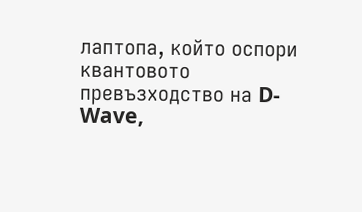лаптопа, който оспори квантовото превъзходство на D-Wave,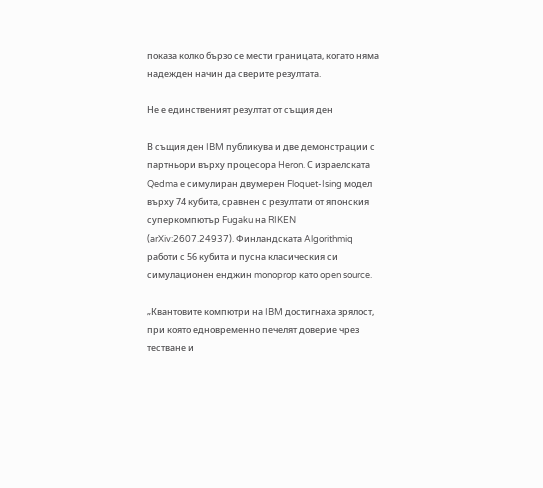показа колко бързо се мести границата, когато няма надежден начин да сверите резултата.

Не е единственият резултат от същия ден

В същия ден IBM публикува и две демонстрации с партньори върху процесора Heron. С израелската Qedma е симулиран двумерен Floquet-Ising модел върху 74 кубита, сравнен с резултати от японския суперкомпютър Fugaku на RIKEN (arXiv:2607.24937). Финландската Algorithmiq работи с 56 кубита и пусна класическия си симулационен енджин monoprop като open source.

„Квантовите компютри на IBM достигнаха зрялост, при която едновременно печелят доверие чрез тестване и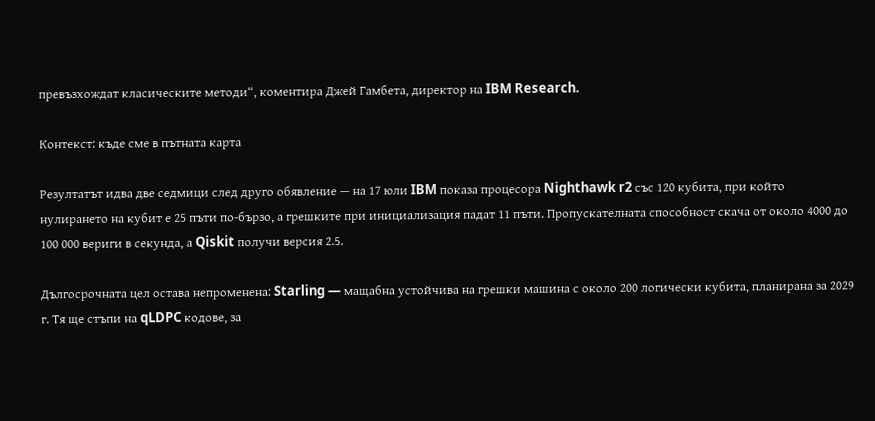превъзхождат класическите методи“, коментира Джей Гамбета, директор на IBM Research.

Контекст: къде сме в пътната карта

Резултатът идва две седмици след друго обявление — на 17 юли IBM показа процесора Nighthawk r2 със 120 кубита, при който нулирането на кубит е 25 пъти по-бързо, а грешките при инициализация падат 11 пъти. Пропускателната способност скача от около 4000 до 100 000 вериги в секунда, а Qiskit получи версия 2.5.

Дългосрочната цел остава непроменена: Starling — мащабна устойчива на грешки машина с около 200 логически кубита, планирана за 2029 г. Тя ще стъпи на qLDPC кодове, за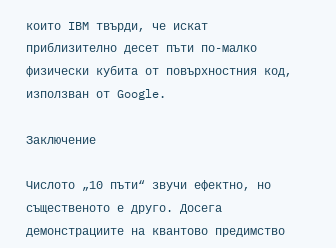които IBM твърди, че искат приблизително десет пъти по-малко физически кубита от повърхностния код, използван от Google.

Заключение

Числото „10 пъти“ звучи ефектно, но същественото е друго. Досега демонстрациите на квантово предимство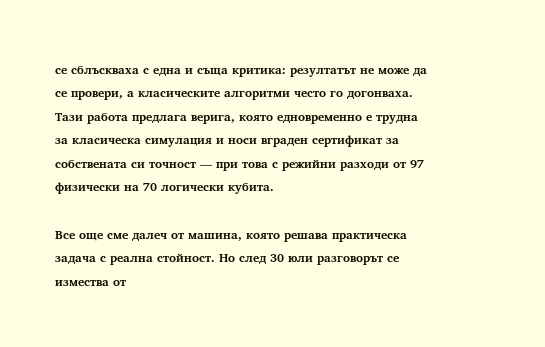се сблъскваха с една и съща критика: резултатът не може да се провери, а класическите алгоритми често го догонваха. Тази работа предлага верига, която едновременно е трудна за класическа симулация и носи вграден сертификат за собствената си точност — при това с режийни разходи от 97 физически на 70 логически кубита.

Все още сме далеч от машина, която решава практическа задача с реална стойност. Но след 30 юли разговорът се измества от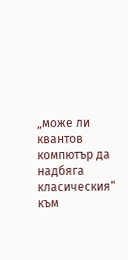„може ли квантов компютър да надбяга класическия“ към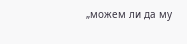„можем ли да му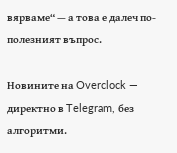вярваме“ — а това е далеч по-полезният въпрос.

Новините на Overclock — директно в Telegram, без алгоритми.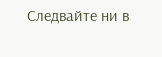Следвайте ни в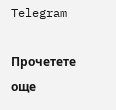Telegram

Прочетете още